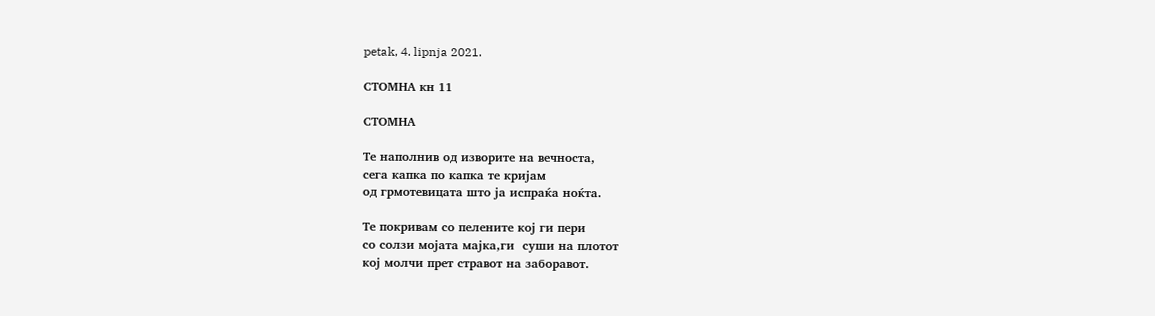petak, 4. lipnja 2021.

СТОМНА кн 11

СТОМНА

Те наполнив од изворите на вечноста,
сега капка по капка те кријам
од грмотевицата што ја испраќа ноќта.

Те покривам со пелените кој ги пери
со солзи мојата мајка,ги  суши на плотот
кој молчи прет стравот на заборавот.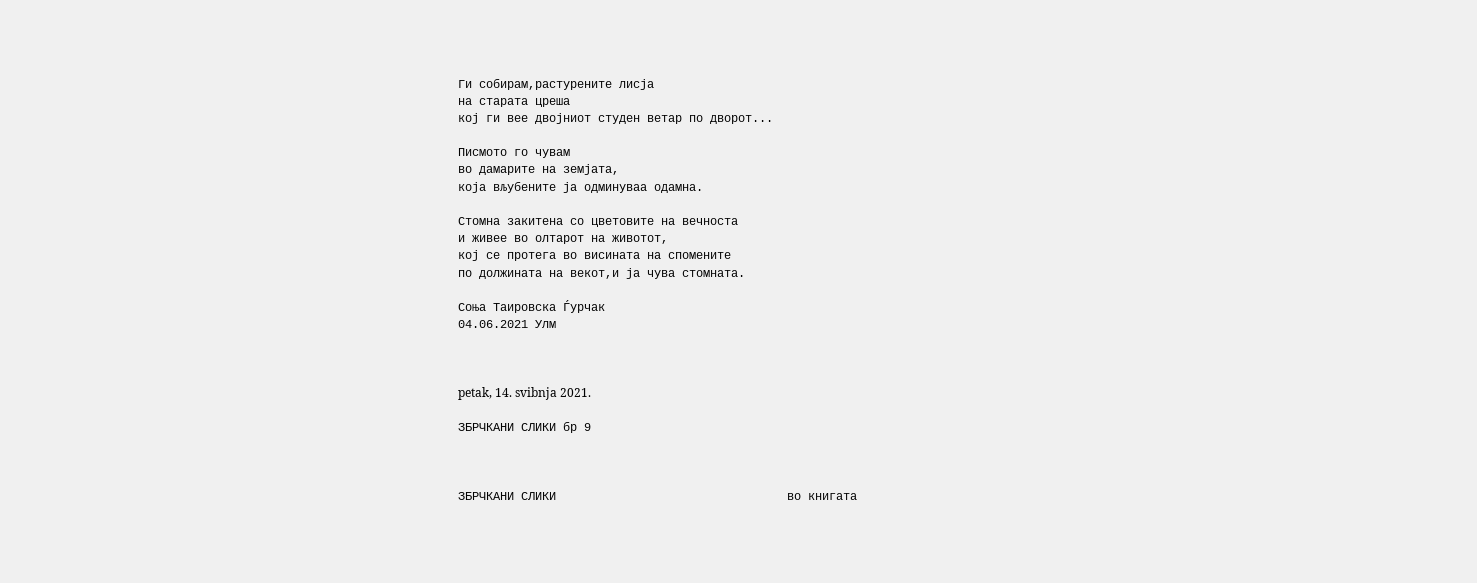Ги собирам,растурените лисја
на старата цреша
кој ги вее двојниот студен ветар по дворот...

Писмото го чувам
во дамарите на земјата,
која вљубените ја одминуваа одамна.

Стомна закитена со цветовите на вечноста
и живее во олтарот на животот,
кој се протега во висината на спомените
по должината на векот,и ја чува стомната.

Соња Таировска Ѓурчак
04.06.2021 Улм



petak, 14. svibnja 2021.

ЗБРЧКАНИ СЛИКИ бр 9



ЗБРЧКАНИ СЛИКИ                                 во книгата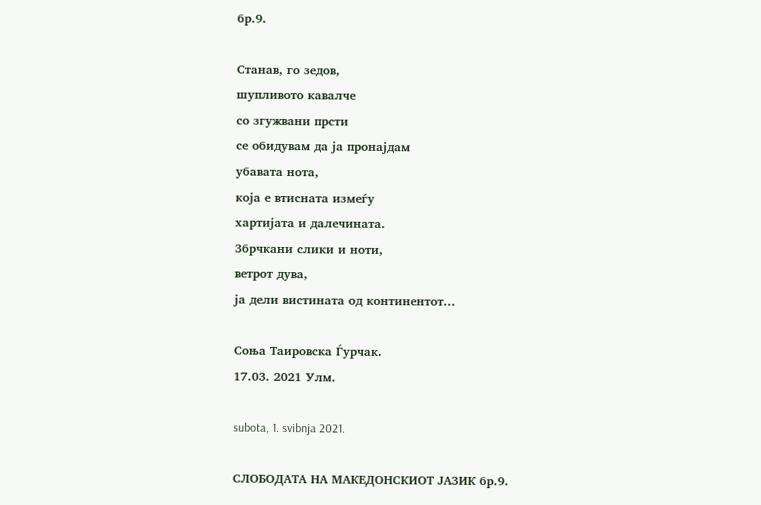бр.9.

Станав, го зедов,
шупливото кавалче
со згужвани прсти
се обидувам да ја пронајдам
убавата нота,
која е втисната измеѓу
хартијата и далечината.
Збрчкани слики и ноти,
ветрот дува,
ја дели вистината од континентот...

Соња Таировска Ѓурчак.
17.03. 2021 Улм.

subota, 1. svibnja 2021.

СЛОБОДАТА НА МАКЕДОНСКИОТ ЈАЗИК бр.9.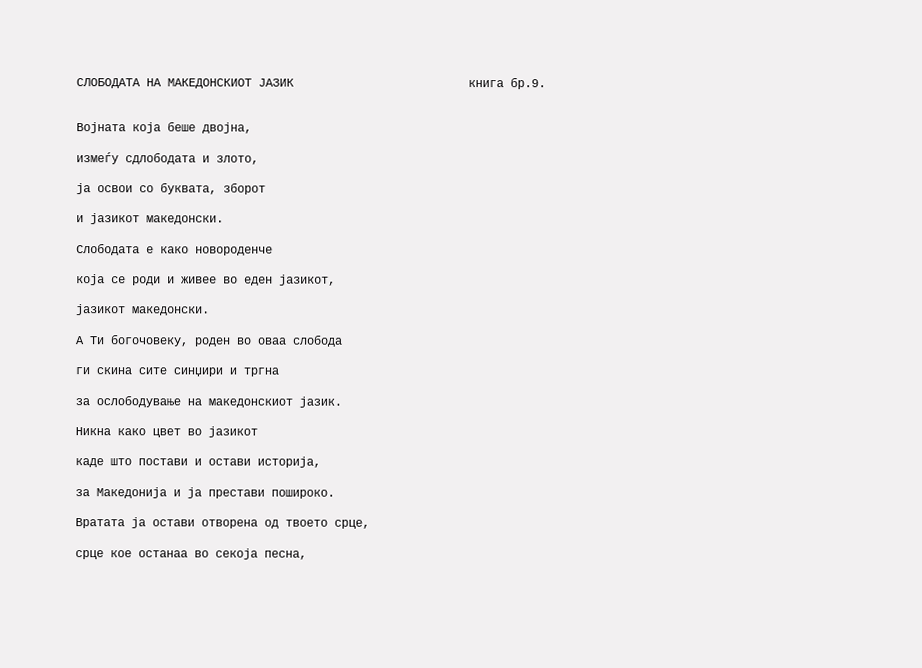СЛОБОДАТА НА МАКЕДОНСКИОТ ЈАЗИК                         книга бр.9.


Војната која беше двојна,

измеѓу сдлободата и злото,

ја освои со буквата, зборот

и јазикот македонски.

Слободата е како новороденче

која се роди и живее во еден јазикот,

јазикот македонски.

А Ти богочовеку, роден во оваа слобода

ги скина сите синџири и тргна

за ослободување на македонскиот јазик.

Никна како цвет во јазикот

каде што постави и остави историја,

за Македонија и ја престави пошироко.

Вратата ја остави отворена од твоето срце,

срце кое останаа во секоја песна,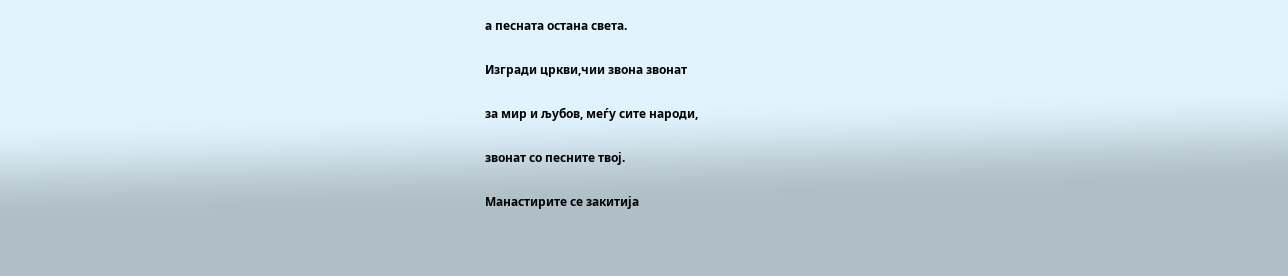а песната остана света.

Изгради цркви,чии звона звонат

за мир и љубов, меѓу сите народи,

звонат со песните твој.

Манастирите се закитија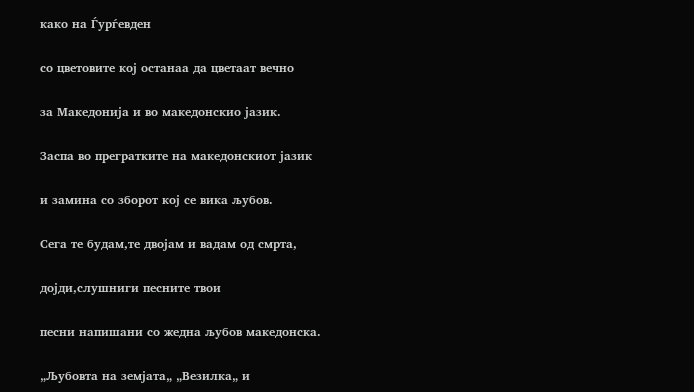како на Ѓурѓевден

со цветовите кој останаа да цветаат вечно

за Македонија и во македонскио јазик.

Заспа во прегратките на македонскиот јазик

и замина со зборот кој се вика љубов.

Сега те будам,те двојам и вадам од смрта,

дојди,слушниги песните твои

песни напишани со жедна љубов македонска.

„Љубовта на земјата„ „Везилка„ и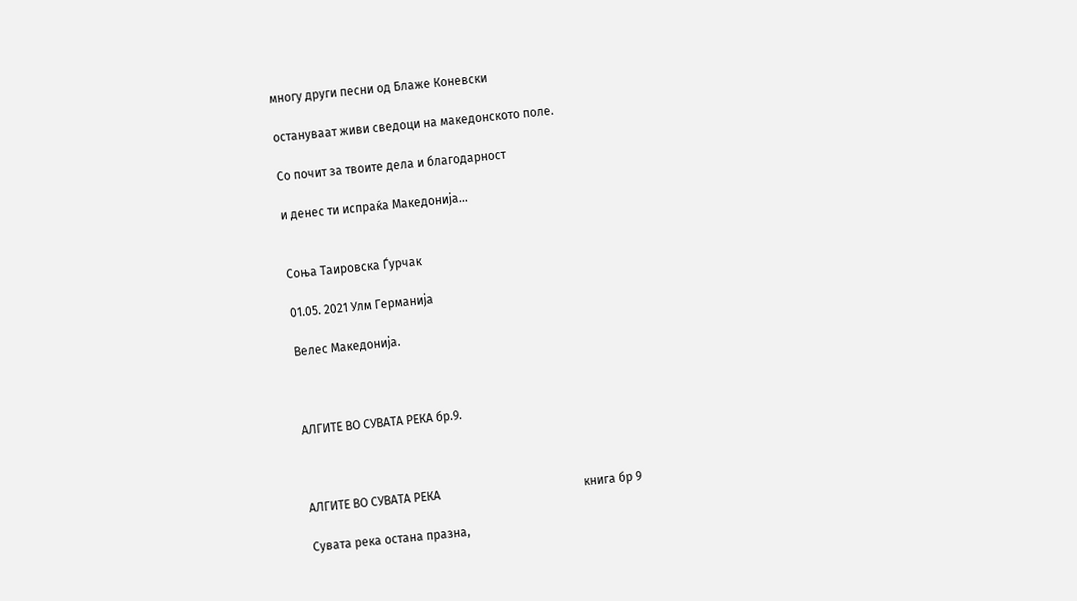многу други песни од Блаже Коневски

остануваат живи сведоци на македонското поле.

Со почит за твоите дела и благодарност

и денес ти испраќа Македонија...


Соња Таировска Ѓурчак

01.05. 2021 Улм Германија

Велес Македонија.



АЛГИТЕ ВО СУВАТА РЕКА бр.9.



АЛГИТЕ ВО СУВАТА РЕКА                                                книга бр 9

Сувата река остана празна,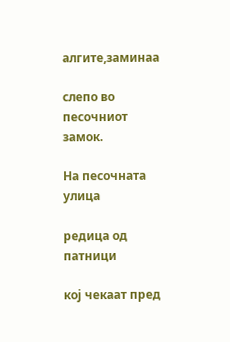алгите,заминаа

слепо во песочниот замок.

На песочната улица

редица од патници

кој чекаат пред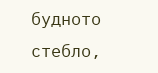будното стебло,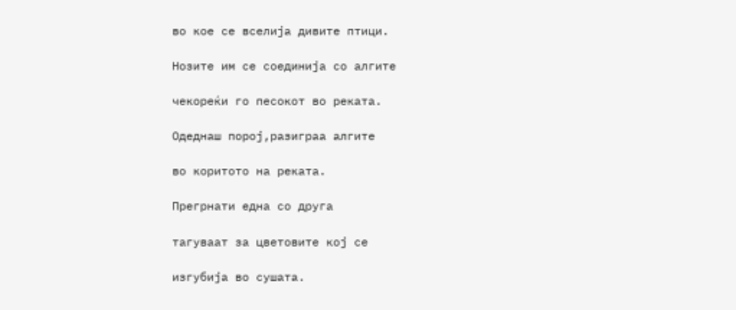во кое се вселија дивите птици.

Нозите им се соединија со алгите

чекореќи го песокот во реката.

Одеднаш порој,разиграа алгите

во коритото на реката.

Прегрнати една со друга

тагуваат за цветовите кој се

изгубија во сушата.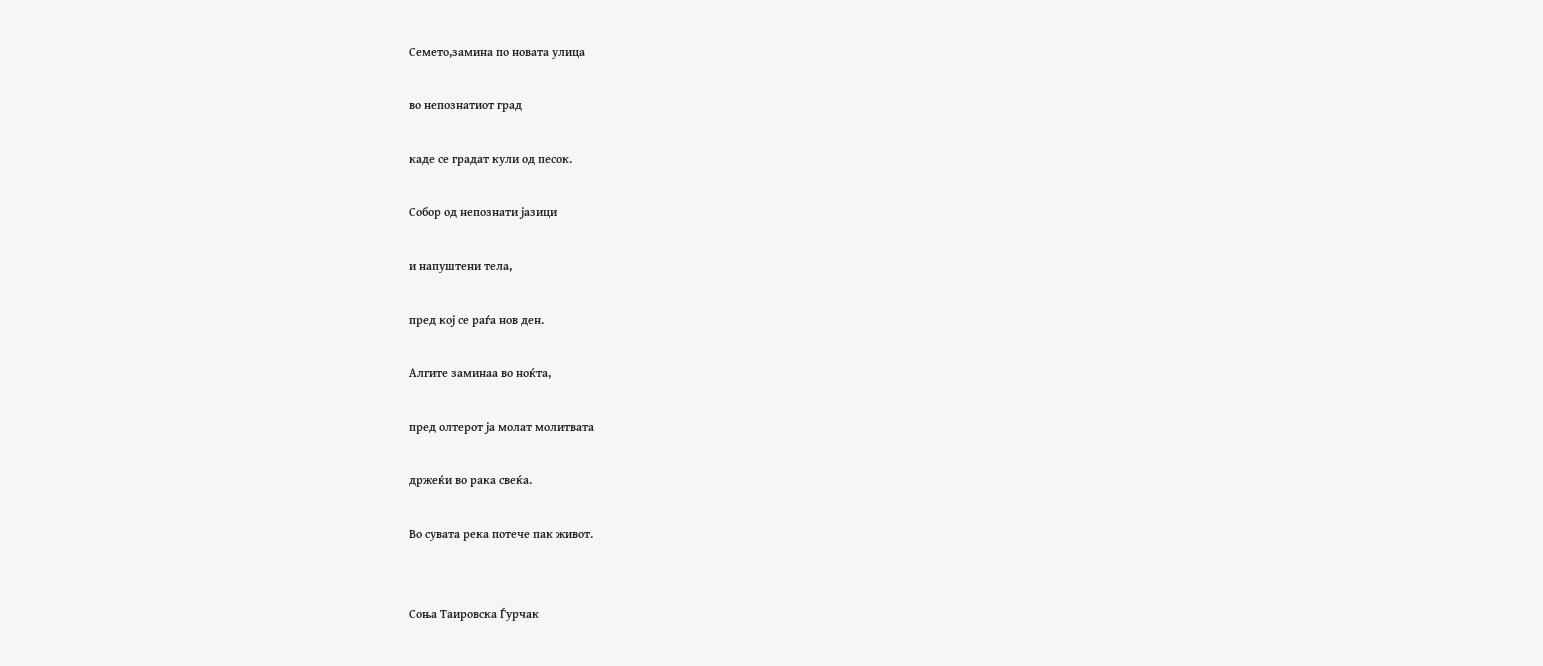Семето,замина по новата улица

во непознатиот град

каде се градат кули од песок.

Собор од непознати јазици

и напуштени тела,

пред кој се раѓа нов ден.

Алгите заминаа во ноќта,

пред олтерот ја молат молитвата

држеќи во рака свеќа.

Во сувата река потече пак живот.


Соња Таировска Ѓурчак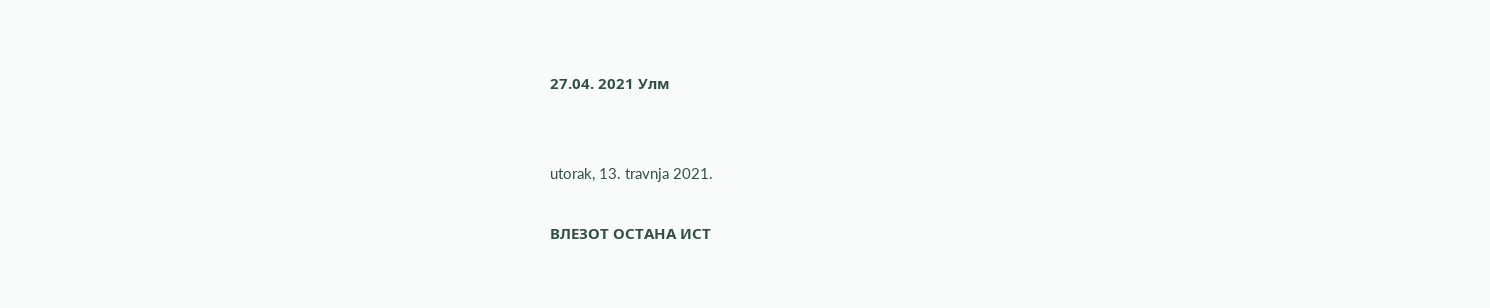27.04. 2021 Улм


utorak, 13. travnja 2021.

ВЛЕЗОТ ОСТАНА ИСТ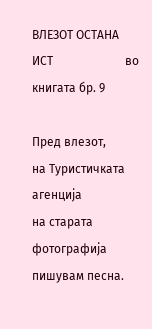ВЛЕЗОТ ОСТАНА ИСТ                        во книгата бр. 9

Пред влезот,
на Туристичката агенција
на старата фотографија
пишувам песна.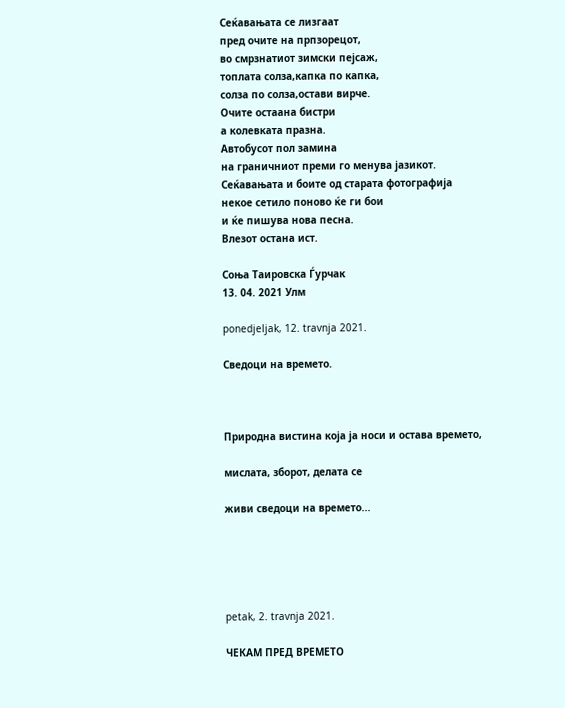Сеќавањата се лизгаат
пред очите на прпзорецот,
во смрзнатиот зимски пејсаж,
топлата солза,капка по капка,
солза по солза,остави вирче.
Очите остаана бистри
а колевката празна.
Автобусот пол замина
на граничниот преми го менува јазикот.
Сеќавањата и боите од старата фотографија
некое сетило поново ќе ги бои
и ќе пишува нова песна.
Влезот остана ист.

Соња Таировска Ѓурчак
13. 04. 2021 Улм

ponedjeljak, 12. travnja 2021.

Сведоци на времето.



Природна вистина која ја носи и остава времето,

мислата, зборот, делата се

живи сведоци на времето...





petak, 2. travnja 2021.

ЧЕКАМ ПРЕД ВРЕМЕТО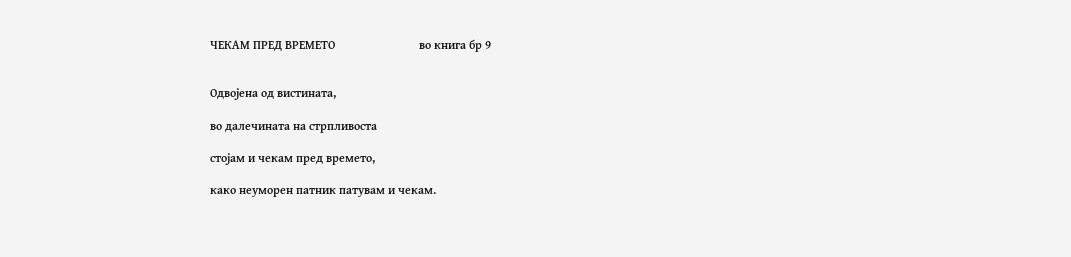ЧЕКАМ ПРЕД ВРЕМЕТО                            во книга бр 9


Одвојена од вистината,

во далечината на стрпливоста

стојам и чекам пред времето,

како неуморен патник патувам и чекам.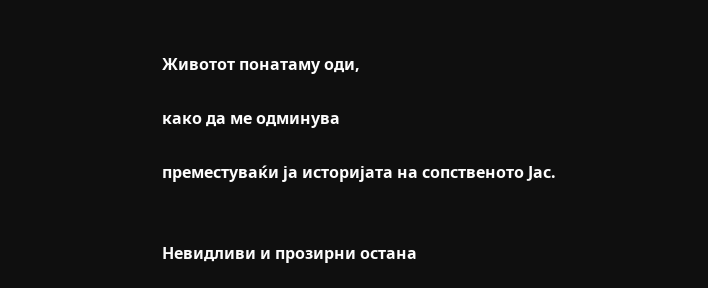Животот понатаму оди,

како да ме одминува

преместуваќи ја историјата на сопственото Јас.


Невидливи и прозирни остана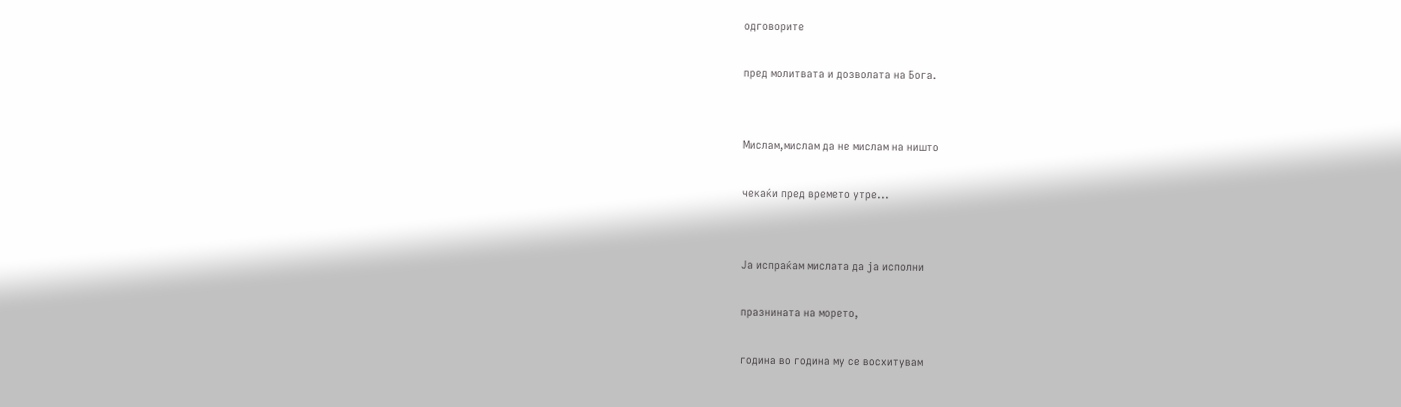одговорите

пред молитвата и дозволата на Бога.


Мислам,мислам да не мислам на ништо

чекаќи пред времето утре...


Ја испраќам мислата да ја исполни

празнината на морето,

година во година му се восхитувам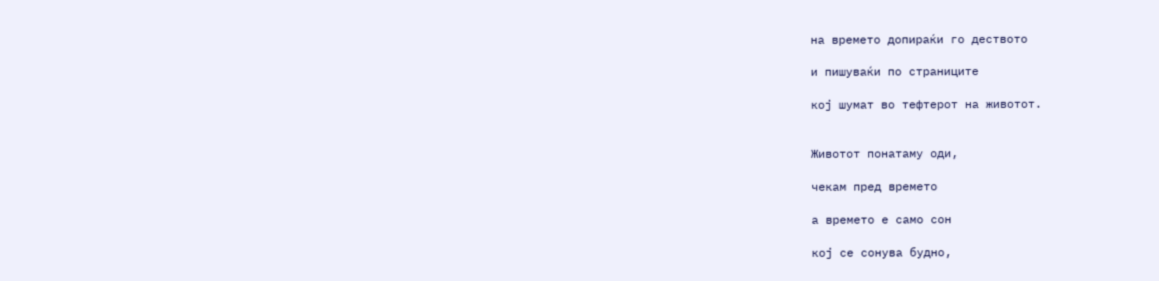на времето допираќи го деството

и пишуваќи по страниците

кој шумат во тефтерот на животот.


Животот понатаму оди,

чекам пред времето

а времето е само сон

кој се сонува будно,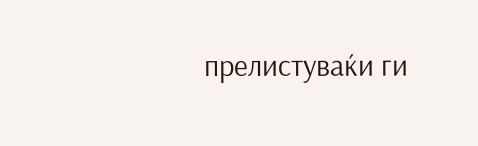прелистуваќи ги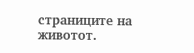страниците на животот.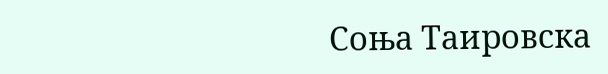Соња Таировска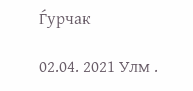Ѓурчак

02.04. 2021 Улм .